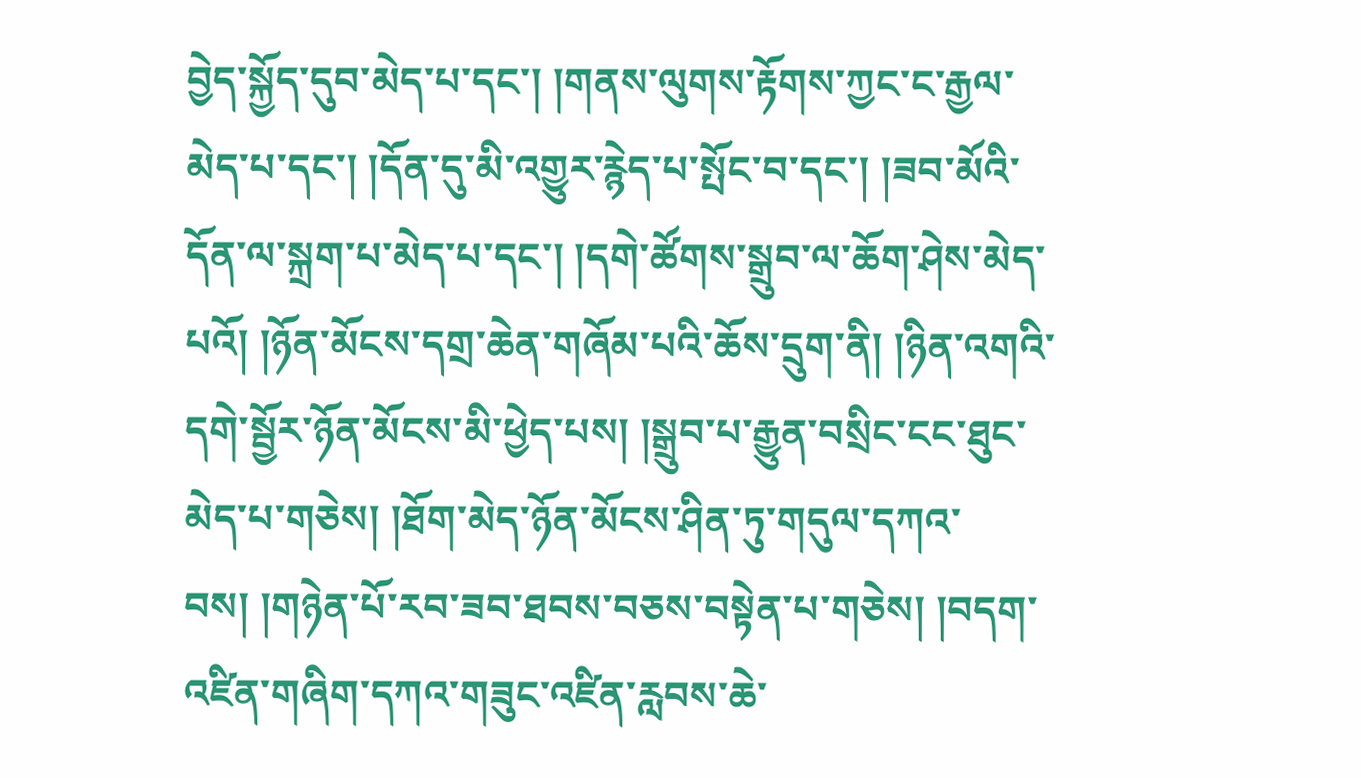བྱེད་སྐྱོད་དུབ་མེད་པ་དང་། །གནས་ལུགས་རྟོགས་ཀྱང་ང་རྒྱལ་མེད་པ་དང་། །དོན་དུ་མི་འགྱུར་རྙེད་པ་སྤོང་བ་དང་། །ཟབ་མོའི་དོན་ལ་སྐྲག་པ་མེད་པ་དང་། །དགེ་ཚོགས་སྒྲུབ་ལ་ཆོག་ཤེས་མེད་པའོ། །ཉོན་མོངས་དགྲ་ཆེན་གཞོམ་པའི་ཆོས་དྲུག་ནི། །ཉིན་འགའི་དགེ་སྦྱོར་ཉོན་མོངས་མི་ཕྱེད་པས། །སྒྲུབ་པ་རྒྱུན་བསྲིང་ངང་ཐུང་མེད་པ་གཅེས། །ཐོག་མེད་ཉོན་མོངས་ཤིན་ཏུ་གདུལ་དཀའ་བས། །གཉེན་པོ་རབ་ཟབ་ཐབས་བཅས་བསྟེན་པ་གཅེས། །བདག་འཛིན་གཞིག་དཀའ་གཟུང་འཛིན་རླབས་ཆེ་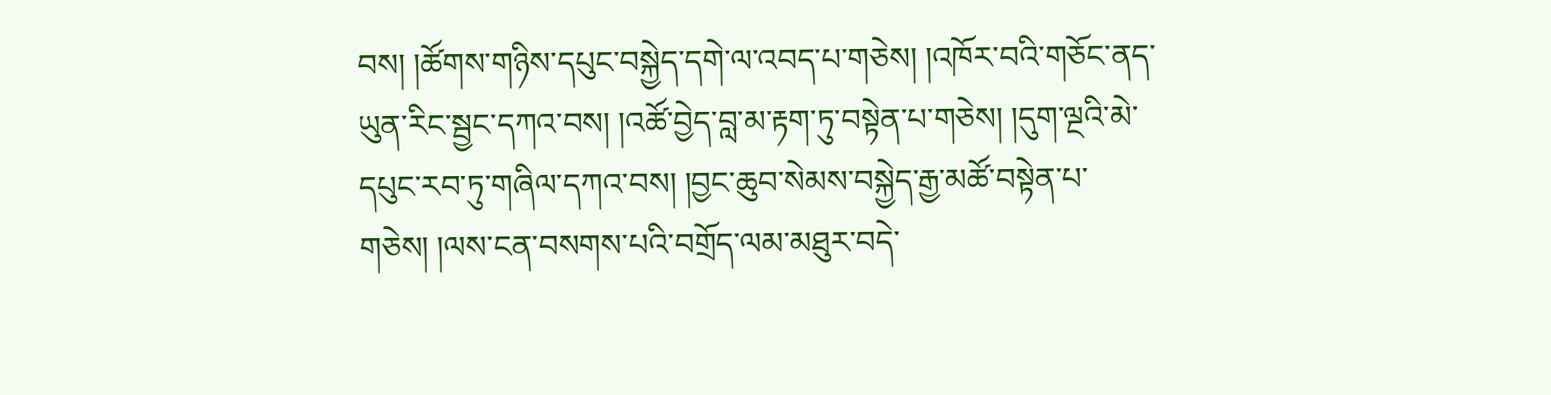བས། །ཚོགས་གཉིས་དཔུང་བསྐྱེད་དགེ་ལ་འབད་པ་གཅེས། །འཁོར་བའི་གཅོང་ནད་ཡུན་རིང་སྦྱང་དཀའ་བས། །འཚོ་བྱེད་བླ་མ་རྟག་ཏུ་བསྟེན་པ་གཅེས། །དུག་ལྔའི་མེ་དཔུང་རབ་ཏུ་གཞིལ་དཀའ་བས། །བྱང་ཆུབ་སེམས་བསྐྱེད་རྒྱ་མཚོ་བསྟེན་པ་གཅེས། །ལས་ངན་བསགས་པའི་བགྲོད་ལམ་མཐུར་བདེ་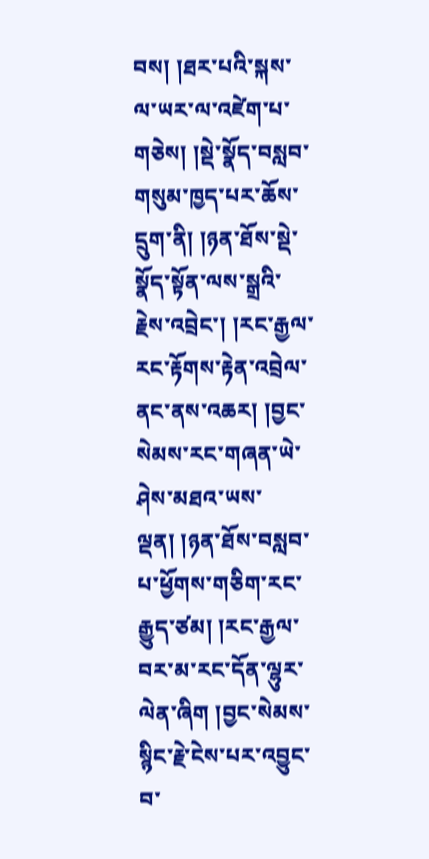བས། །ཐར་པའི་སྐས་ལ་ཡར་ལ་འཛེག་པ་གཅེས། །སྡེ་སྣོད་བསླབ་གསུམ་ཁྱད་པར་ཆོས་དྲུག་ནི། །ཉན་ཐོས་སྡེ་སྣོད་སྟོན་ལས་སྒྲའི་རྗེས་འབྲེང་། །རང་རྒྱལ་རང་རྟོགས་རྟེན་འབྲེལ་ནང་ནས་འཆར། །བྱང་སེམས་རང་གཞན་ཡེ་ཤེས་མཐའ་ཡས་ལྡན། །ཉན་ཐོས་བསླབ་པ་ཕྱོགས་གཅིག་རང་རྒྱུད་ཙམ། །རང་རྒྱལ་བར་མ་རང་དོན་ལྷུར་ལེན་ཞིག །བྱང་སེམས་སྙིང་རྗེ་ངེས་པར་འབྱུང་བ་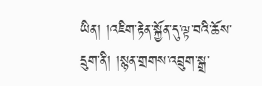ཡིན། །འཇིག་རྟེན་སྐྱོན་དུ་ལྟ་བའི་ཆོས་དྲུག་ནི། །སྙན་གྲགས་འབྲུག་སྒྲ་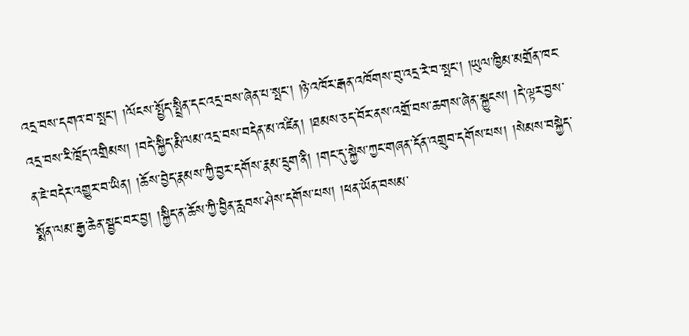འདྲ་བས་དགའ་བ་སྤང་། །ལོངས་སྤྱོད་སྤྲིན་དང་འདྲ་བས་ཞེན་པ་སྤང་། །ཉེ་འཁོར་རྒན་འཁོགས་བུ་འདྲ་རེ་བ་སྤང་། །ཡུལ་ཁྱིམ་མགྲོན་ཁང་འདྲ་བས་རི་ཁྲོད་འགྲིམས། །བདེ་སྐྱིད་རྨི་ལམ་འདྲ་བས་བདེན་མ་འཛིན། །ཐམས་ཅད་བོར་ནས་འགྲོ་བས་ཆགས་ཞེན་སྐྱུངས། །དེ་ལྟར་བྱས་ན་ཇེ་བདེར་འགྱུར་བ་ཡིན། །ཆོས་བྱེད་རྣམས་ཀྱི་བྱར་དགོས་རྣམ་དྲུག་ནི། །གང་དུ་སྐྱེས་ཀྱང་གཞན་དོན་འགྲུབ་དགོས་པས། །སེམས་བསྐྱེད་སྨོན་ལམ་རྒྱ་ཆེན་སྦྱང་བར་བྱ། །སྐྱིད་ན་ཆོས་ཀྱི་བྱིན་རླབས་ཤེས་དགོས་པས། །ཕན་ཡོན་བསམ་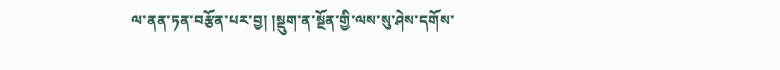ལ་ནན་ཏན་བརྩོན་པར་བྱ། །སྡུག་ན་སྔོན་གྱི་ལས་སུ་ཤེས་དགོས་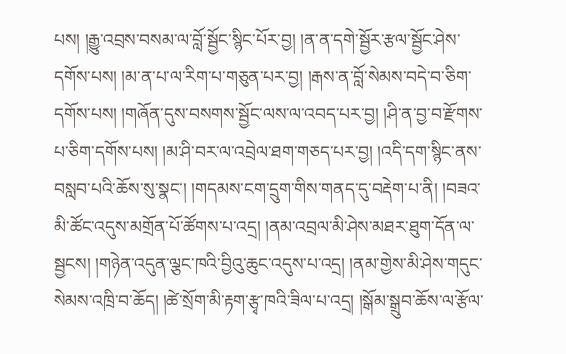པས། །རྒྱུ་འབྲས་བསམ་ལ་བློ་སྦྱོང་སྙིང་པོར་བྱ། །ན་ན་དགེ་སྦྱོར་རྩལ་སྦྱོང་ཤེས་དགོས་པས། །མ་ན་པ་ལ་རིག་པ་གཅུན་པར་བྱ། །རྒས་ན་བློ་སེམས་བདེ་བ་ཅིག་དགོས་པས། །གཞོན་དུས་བསགས་སྦྱོང་ལས་ལ་འབད་པར་བྱ། །ཤི་ན་བྱ་བ་རྫོགས་པ་ཅིག་དགོས་པས། །མ་ཤི་བར་ལ་འབྲེལ་ཐག་གཅད་པར་བྱ། །འདི་དག་སྙིང་ནས་བསླབ་པའི་ཆོས་སུ་སྣང་། །གདམས་ངག་དྲུག་གིས་གནད་དུ་བརྡེག་པ་ནི། །བཟའ་མི་ཚོང་འདུས་མགྲོན་པོ་ཚོགས་པ་འདྲ། །ནམ་འབྲལ་མི་ཤེས་མཐར་ཐུག་དོན་ལ་སྦྱངས། །གཉེན་འདུན་ལྕང་ཁའི་བྱིའུ་ཆུང་འདུས་པ་འདྲ། །ནམ་གྱེས་མི་ཤེས་གདུང་སེམས་འཁྲི་བ་ཆོད། །ཚེ་སྲོག་མི་རྟག་རྩྭ་ཁའི་ཟིལ་པ་འདྲ། །སྒོམ་སྒྲུབ་ཆོས་ལ་རྩོལ་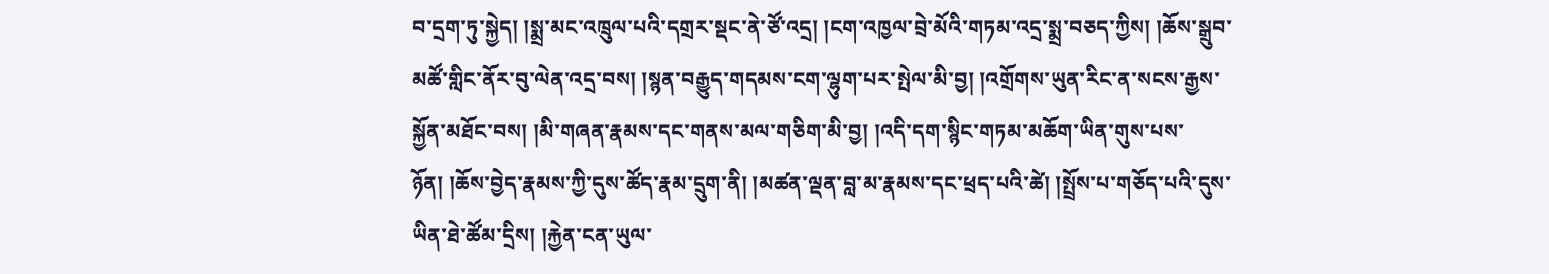བ་དྲག་ཏུ་སྐྱེད། །སྨྲ་མང་འཁྲུལ་པའི་དགྲར་སྡང་ནེ་ཙོ་འདྲ། །ངག་འཁྱལ་བྲེ་མོའི་གཏམ་འདྲ་སྨྲ་བཅད་ཀྱིས། །ཆོས་སྒྲུབ་མཚོ་གླིང་ནོར་བུ་ལེན་འདྲ་བས། །སྙན་བརྒྱུད་གདམས་ངག་ལྷུག་པར་སྤེལ་མི་བྱ། །འགྲོགས་ཡུན་རིང་ན་སངས་རྒྱས་སྐྱོན་མཐོང་བས། །མི་གཞན་རྣམས་དང་གནས་མལ་གཅིག་མི་བྱ། །འདི་དག་སྙིང་གཏམ་མཆོག་ཡིན་གུས་པས་ཉོན། །ཆོས་བྱེད་རྣམས་ཀྱི་དུས་ཚོད་རྣམ་དྲུག་ནི། །མཚན་ལྡན་བླ་མ་རྣམས་དང་ཕྲད་པའི་ཚེ། །སྤྲོས་པ་གཅོད་པའི་དུས་ཡིན་ཐེ་ཚོམ་དྲིས། །རྐྱེན་ངན་ཡུལ་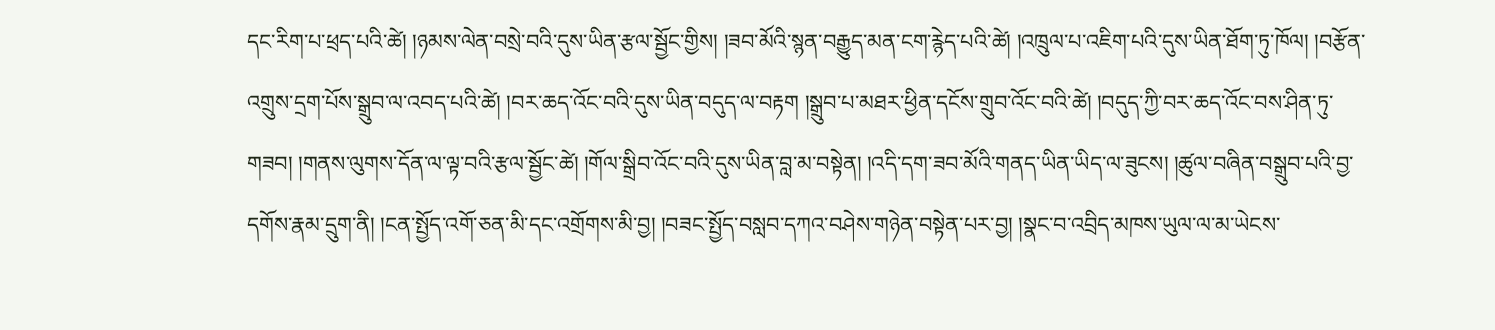དང་རིག་པ་ཕྲད་པའི་ཚེ། །ཉམས་ལེན་བསྲེ་བའི་དུས་ཡིན་རྩལ་སྦྱོང་གྱིས། །ཟབ་མོའི་སྙན་བརྒྱུད་མན་ངག་རྙེད་པའི་ཚེ། །འཁྲུལ་པ་འཇིག་པའི་དུས་ཡིན་ཐོག་ཏུ་ཁོལ། །བརྩོན་འགྲུས་དྲག་པོས་སྒྲུབ་ལ་འབད་པའི་ཚེ། །བར་ཆད་འོང་བའི་དུས་ཡིན་བདུད་ལ་བརྟག །སྒྲུབ་པ་མཐར་ཕྱིན་དངོས་གྲུབ་འོང་བའི་ཚེ། །བདུད་ཀྱི་བར་ཆད་འོང་བས་ཤིན་ཏུ་གཟབ། །གནས་ལུགས་དོན་ལ་ལྟ་བའི་རྩལ་སྦྱོང་ཚེ། །གོལ་སྒྲིབ་འོང་བའི་དུས་ཡིན་བླ་མ་བསྟེན། །འདི་དག་ཟབ་མོའི་གནད་ཡིན་ཡིད་ལ་ཟུངས། །ཚུལ་བཞིན་བསྒྲུབ་པའི་བྱ་དགོས་རྣམ་དྲུག་ནི། །ངན་སྤྱོད་འགོ་ཅན་མི་དང་འགྲོགས་མི་བྱ། །བཟང་སྤྱོད་བསླབ་དཀའ་བཤེས་གཉེན་བསྟེན་པར་བྱ། །སྣང་བ་འབྲིད་མཁས་ཡུལ་ལ་མ་ཡེངས་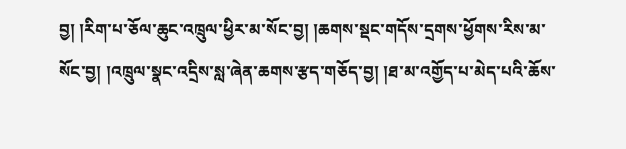བྱ། །རིག་པ་ཅོལ་ཆུང་འཁྲུལ་ཕྱིར་མ་སོང་བྱ། །ཆགས་སྡང་གདོས་དྲགས་ཕྱོགས་རིས་མ་སོང་བྱ། །འཁྲུལ་སྣང་འདྲིས་སླ་ཞེན་ཆགས་རྩད་གཅོད་བྱ། །ཐ་མ་འགྱོད་པ་མེད་པའི་ཆོས་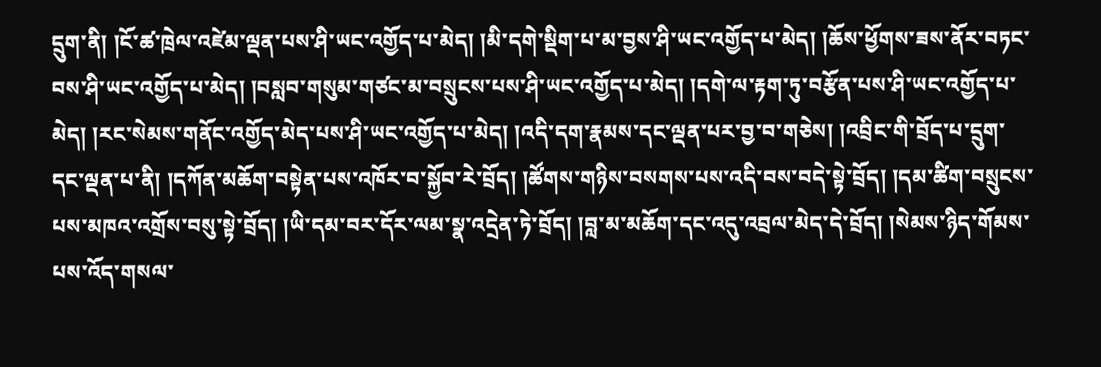དྲུག་ནི། །ངོ་ཚ་ཁྲེལ་འཛེམ་ལྡན་པས་ཤི་ཡང་འགྱོད་པ་མེད། །མི་དགེ་སྡིག་པ་མ་བྱས་ཤི་ཡང་འགྱོད་པ་མེད། །ཆོས་ཕྱོགས་ཟས་ནོར་བཏང་བས་ཤི་ཡང་འགྱོད་པ་མེད། །བསླབ་གསུམ་གཙང་མ་བསྲུངས་པས་ཤི་ཡང་འགྱོད་པ་མེད། །དགེ་ལ་རྟག་ཏུ་བརྩོན་པས་ཤི་ཡང་འགྱོད་པ་མེད། །རང་སེམས་གནོང་འགྱོད་མེད་པས་ཤི་ཡང་འགྱོད་པ་མེད། །འདི་དག་རྣམས་དང་ལྡན་པར་བྱ་བ་གཅེས། །འབྲིང་གི་བྲོད་པ་དྲུག་དང་ལྡན་པ་ནི། །དཀོན་མཆོག་བསྟེན་པས་འཁོར་བ་སྐྱོབ་རེ་བྲོད། །ཚོགས་གཉིས་བསགས་པས་འདི་བས་བདེ་སྟེ་བྲོད། །དམ་ཚིག་བསྲུངས་པས་མཁའ་འགྲོས་བསུ་སྟེ་བྲོད། །ཡི་དམ་བར་དོར་ལམ་སྣ་འདྲེན་ཏེ་བྲོད། །བླ་མ་མཆོག་དང་འདུ་འབྲལ་མེད་དེ་བྲོད། །སེམས་ཉིད་གོམས་པས་འོད་གསལ་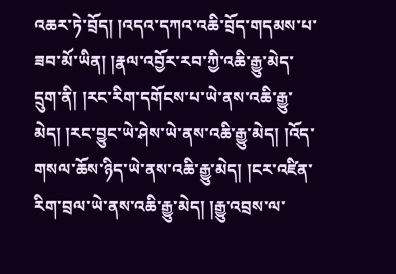འཆར་ཏེ་བྲོད། །འདའ་དཀའ་འཆི་བྲོད་གདམས་པ་ཟབ་མོ་ཡིན། །རྣལ་འབྱོར་རབ་ཀྱི་འཆི་རྒྱུ་མེད་དྲུག་ནི། །རང་རིག་དགོངས་པ་ཡེ་ནས་འཆི་རྒྱུ་མེད། །རང་བྱུང་ཡེ་ཤེས་ཡེ་ནས་འཆི་རྒྱུ་མེད། །འོད་གསལ་ཆོས་ཉིད་ཡེ་ནས་འཆི་རྒྱུ་མེད། །ངར་འཛིན་རིག་བྲལ་ཡེ་ནས་འཆི་རྒྱུ་མེད། །རྒྱུ་འབྲས་ལ་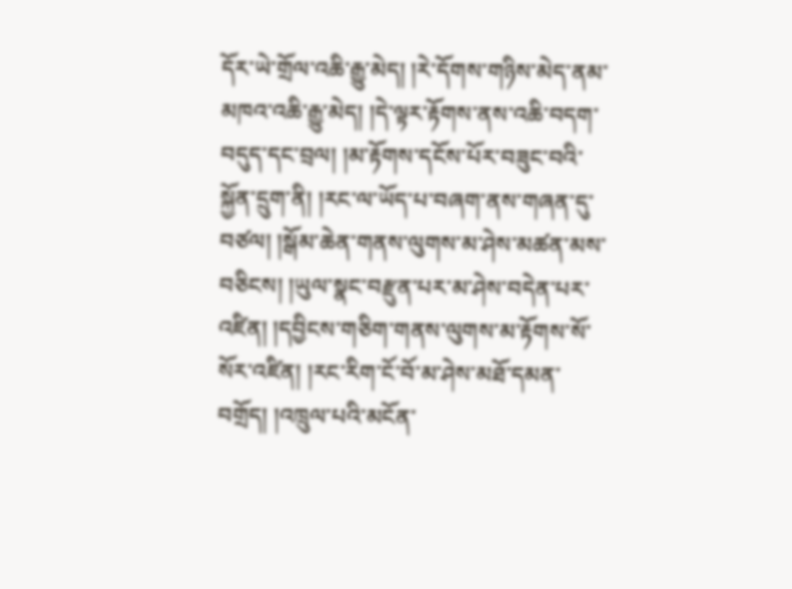དོར་ཡེ་གྲོལ་འཆི་རྒྱུ་མེད། །རེ་དོགས་གཉིས་མེད་ནམ་མཁའ་འཆི་རྒྱུ་མེད། །དེ་ལྟར་རྟོགས་ནས་འཆི་བདག་བདུད་དང་བྲལ། །མ་རྟོགས་དངོས་པོར་བཟུང་བའི་སྐྱོན་དྲུག་ནི། །རང་ལ་ཡོད་པ་བཞག་ནས་གཞན་དུ་བཙལ། །སྒོམ་ཆེན་གནས་ལུགས་མ་ཤེས་མཚན་མས་བཅིངས། །ཡུལ་སྣང་བརྫུན་པར་མ་ཤེས་བདེན་པར་འཛིན། །དབྱིངས་གཅིག་གནས་ལུགས་མ་རྟོགས་སོ་སོར་འཛིན། །རང་རིག་ངོ་བོ་མ་ཤེས་མཐོ་དམན་བགྲོད། །འཁྲུལ་པའི་མངོན་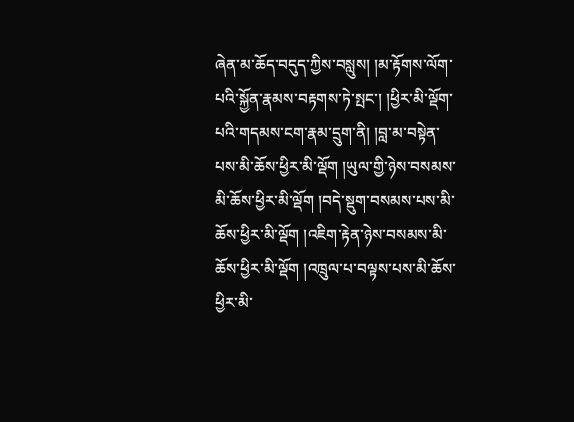ཞེན་མ་ཆོད་བདུད་ཀྱིས་བསླུས། །མ་རྟོགས་ལོག་པའི་སྐྱོན་རྣམས་བརྟགས་ཏེ་སྤང་། །ཕྱིར་མི་ལྡོག་པའི་གདམས་ངག་རྣམ་དྲུག་ནི། །བླ་མ་བསྟེན་པས་མི་ཆོས་ཕྱིར་མི་ལྡོག །ཡུལ་གྱི་ཉེས་བསམས་མི་ཆོས་ཕྱིར་མི་ལྡོག །བདེ་སྡུག་བསམས་པས་མི་ཆོས་ཕྱིར་མི་ལྡོག །འཇིག་རྟེན་ཉེས་བསམས་མི་ཆོས་ཕྱིར་མི་ལྡོག །འཁྲུལ་པ་བལྟས་པས་མི་ཆོས་ཕྱིར་མི་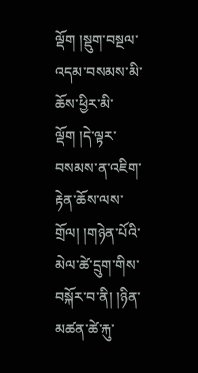ལྡོག །སྡུག་བསྔལ་འདམ་བསམས་མི་ཆོས་ཕྱིར་མི་ལྡོག །དེ་ལྟར་བསམས་ན་འཇིག་རྟེན་ཆོས་ལས་གྲོལ། །གཉེན་པོའི་མེལ་ཚེ་དྲུག་གིས་བསྐོར་བ་ནི། །ཉིན་མཚན་ཚེ་རྐུ་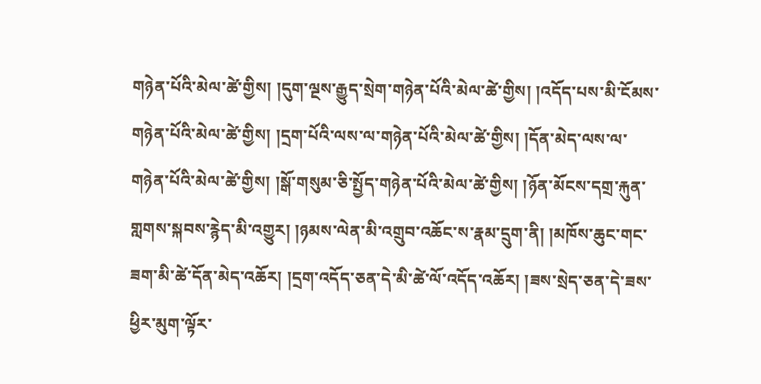གཉེན་པོའི་མེལ་ཚེ་གྱིས། །དུག་ལྔས་རྒྱུད་སྲེག་གཉེན་པོའི་མེལ་ཚེ་གྱིས། །འདོད་པས་མི་ངོམས་གཉེན་པོའི་མེལ་ཚེ་གྱིས། །དྲག་པོའི་ལས་ལ་གཉེན་པོའི་མེལ་ཚེ་གྱིས། །དོན་མེད་ལས་ལ་གཉེན་པོའི་མེལ་ཚེ་གྱིས། །སྒོ་གསུམ་ཅི་སྤྱོད་གཉེན་པོའི་མེལ་ཚེ་གྱིས། །ཉོན་མོངས་དགྲ་རྐུན་གླགས་སྐབས་རྙེད་མི་འགྱུར། །ཉམས་ལེན་མི་འགྲུབ་འཆོང་ས་རྣམ་དྲུག་ནི། །མཁོས་ཆུང་གང་ཟག་མི་ཚེ་དོན་མེད་འཆོར། །དྲག་འདོད་ཅན་དེ་མི་ཚེ་ལོ་འདོད་འཆོར། །ཟས་སྲེད་ཅན་དེ་ཟས་ཕྱིར་མུག་ལྟོར་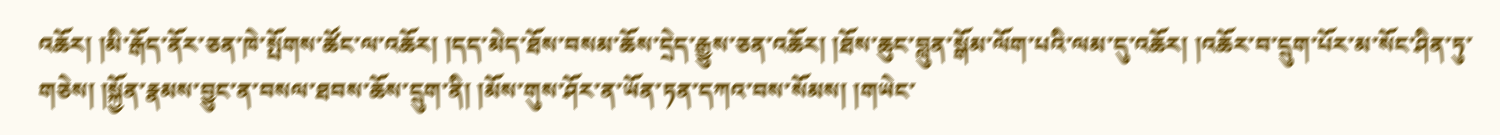འཆོར། །མི་རྒོད་ནོར་ཅན་ཁེ་སྤོགས་ཚོང་ལ་འཆོར། །དད་མེད་ཐོས་བསམ་ཆོས་དྲེད་རྒྱུས་ཅན་འཆོར། །ཐོས་ཆུང་བླུན་སྒོམ་ལོག་པའི་ལམ་དུ་འཆོར། །འཆོར་བ་དྲུག་པོར་མ་སོང་ཤིན་ཏུ་གཅེས། །སྐྱོན་རྣམས་བྱུང་ན་བསལ་ཐབས་ཆོས་དྲུག་ནི། །མོས་གུས་ཤོར་ན་ཡོན་ཏན་དཀའ་བས་སོམས། །གཡེང་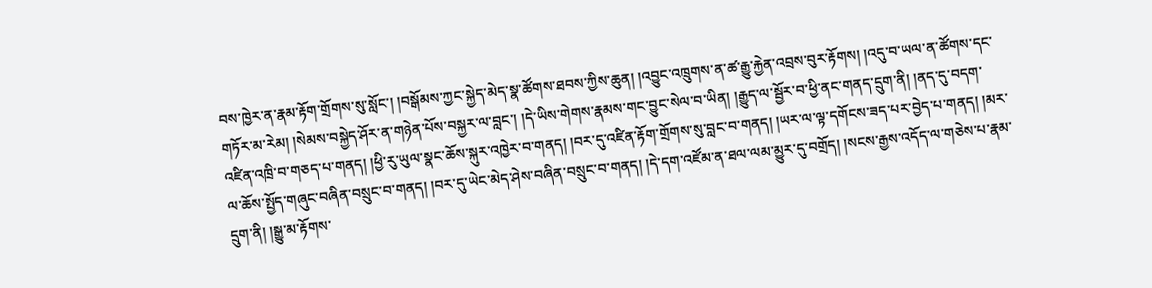བས་ཁྱེར་ན་རྣམ་རྟོག་གྲོགས་སུ་སློང་། །བསྒོམས་ཀྱང་སྐྱེད་མེད་སྣ་ཚོགས་ཐབས་ཀྱིས་ཆུན། །འབྱུང་འཁྲུགས་ན་ཚ་རྒྱུ་རྐྱེན་འབྲས་བུར་རྟོགས། །འདུ་བ་ཡལ་ན་ཚོགས་དང་གཏོར་མ་རེམ། །སེམས་བསྐྱེད་ཤོར་ན་གཉེན་པོས་བསྐྱར་ལ་བླང་། །དེ་ཡིས་གེགས་རྣམས་གང་བྱུང་སེལ་བ་ཡིན། །རྒྱུད་ལ་སྦྱོར་བ་ཕྱི་ནང་གནད་དྲུག་ནི། །ནད་དུ་བདག་འཛིན་འཁྲི་བ་གཅད་པ་གནད། །ཕྱི་རུ་ཡུལ་སྣང་ཆོས་སྐུར་འཁྱེར་བ་གནད། །བར་དུ་འཛིན་རྟོག་གྲོགས་སུ་བླང་བ་གནད། །ཡར་ལ་ལྟ་དགོངས་ཟད་པར་བྱེད་པ་གནད། །མར་ལ་ཆོས་སྤྱོད་གཞུང་བཞིན་བསྲུང་བ་གནད། །བར་དུ་ཡེང་མེད་ཤེས་བཞིན་བསྲུང་བ་གནད། །དེ་དག་འཛོམ་ན་ཐལ་ལམ་མྱུར་དུ་བགྲོད། །སངས་རྒྱས་འདོད་ལ་གཅེས་པ་རྣམ་དྲུག་ནི། །སྒྱུ་མ་རྟོགས་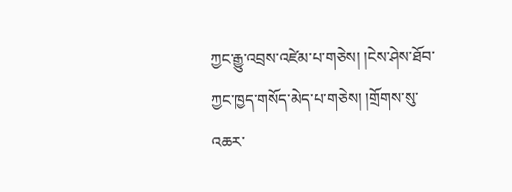ཀྱང་རྒྱུ་འབྲས་འཛེམ་པ་གཅེས། །ངེས་ཤེས་ཐོབ་ཀྱང་ཁྱད་གསོད་མེད་པ་གཅེས། །གྲོགས་སུ་འཆར་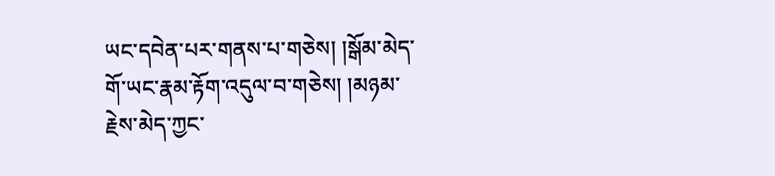ཡང་དབེན་པར་གནས་པ་གཅེས། །སྒོམ་མེད་གོ་ཡང་རྣམ་རྟོག་འདུལ་བ་གཅེས། །མཉམ་རྗེས་མེད་ཀྱང་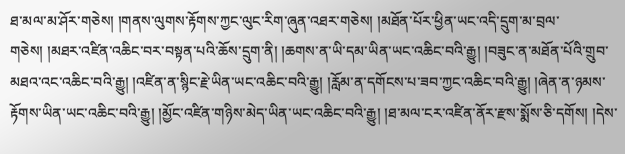ཐ་མལ་མ་ཤོར་གཅེས། །གནས་ལུགས་རྟོགས་ཀྱང་ལུང་རིག་ཞུན་འཐར་གཅེས། །མཐོན་པོར་ཕྱིན་ཡང་འདི་དྲུག་མ་བྲལ་གཅེས། །མཐར་འཛིན་འཆིང་བར་བསྟན་པའི་ཆོས་དྲུག་ནི། །ཆགས་ན་ཡི་དམ་ཡིན་ཡང་འཆིང་བའི་རྒྱུ། །བཟུང་ན་མཐོན་པོའི་གྲུབ་མཐའ་འང་འཆིང་བའི་རྒྱུ། །འཛིན་ན་སྙིང་རྗེ་ཡིན་ཡང་འཆིང་བའི་རྒྱུ། །རློམ་ན་དགོངས་པ་ཟབ་ཀྱང་འཆིང་བའི་རྒྱུ། །ཞེན་ན་ཉམས་རྟོགས་ཡིན་ཡང་འཆིང་བའི་རྒྱུ། །མྱོང་འཛིན་གཉིས་མེད་ཡིན་ཡང་འཆིང་བའི་རྒྱུ། །ཐ་མལ་ངར་འཛིན་ནོར་རྫས་སྨོས་ཅི་དགོས། །དེས་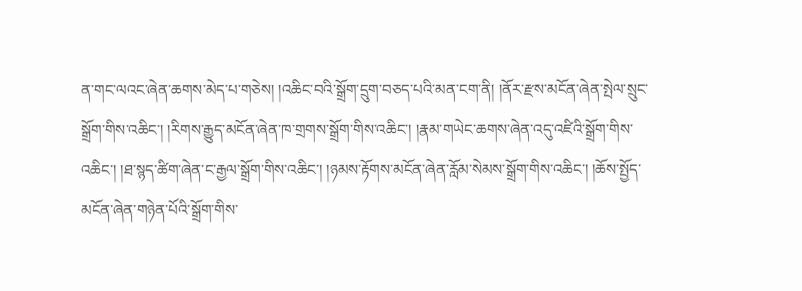ན་གང་ལའང་ཞེན་ཆགས་མེད་པ་གཅེས། །འཆིང་བའི་སྒྲོག་དྲུག་བཅད་པའི་མན་ངག་ནི། །ནོར་རྫས་མངོན་ཞེན་སྤེལ་སྲུང་སྒྲོག་གིས་འཆིང་། །རིགས་རྒྱུད་མངོན་ཞེན་ཁ་གྲགས་སྒྲོག་གིས་འཆིང་། །རྣམ་གཡེང་ཆགས་ཞེན་འདུ་འཛིའི་སྒྲོག་གིས་འཆིང་། །ཐ་སྙད་ཚིག་ཞེན་ང་རྒྱལ་སྒྲོག་གིས་འཆིང་། །ཉམས་རྟོགས་མངོན་ཞེན་རློམ་སེམས་སྒྲོག་གིས་འཆིང་། །ཆོས་སྤྱོད་མངོན་ཞེན་གཉེན་པོའི་སྒྲོག་གིས་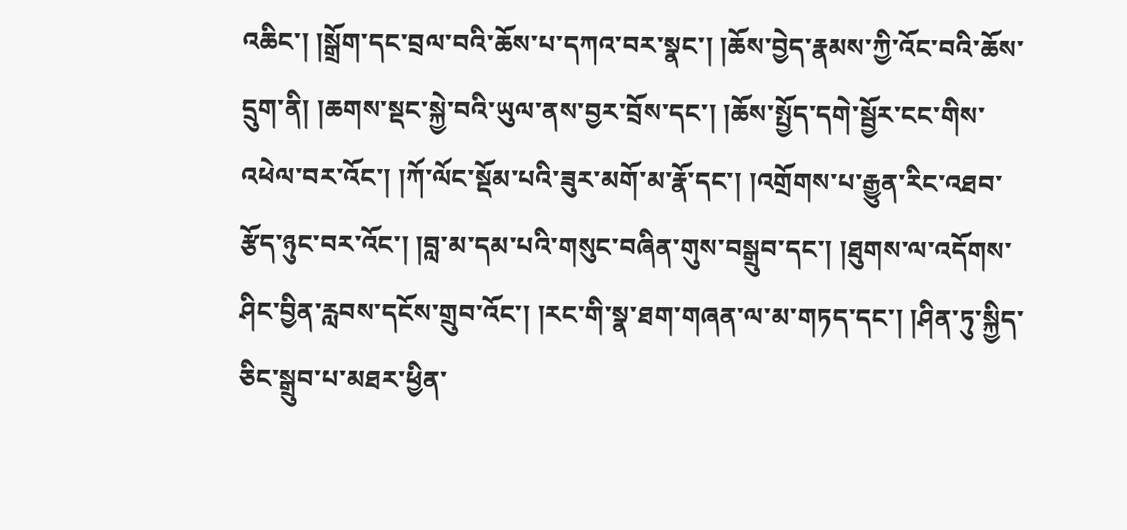འཆིང་། །སྒྲོག་དང་བྲལ་བའི་ཆོས་པ་དཀའ་བར་སྣང་། །ཆོས་བྱེད་རྣམས་ཀྱི་འོང་བའི་ཆོས་དྲུག་ནི། །ཆགས་སྡང་སྐྱེ་བའི་ཡུལ་ནས་བྱར་བྲོས་དང་། །ཆོས་སྤྱོད་དགེ་སྦྱོར་ངང་གིས་འཕེལ་བར་འོང་། །ཀོ་ལོང་སྡོམ་པའི་ཟུར་མགོ་མ་རྣོ་དང་། །འགྲོགས་པ་རྒྱུན་རིང་འཐབ་རྩོད་ཉུང་བར་འོང་། །བླ་མ་དམ་པའི་གསུང་བཞིན་གུས་བསྒྲུབ་དང་། །ཐུགས་ལ་འདོགས་ཤིང་བྱིན་རླབས་དངོས་གྲུབ་འོང་། །རང་གི་སྣ་ཐག་གཞན་ལ་མ་གཏད་དང་། །ཤིན་ཏུ་སྐྱིད་ཅིང་སྒྲུབ་པ་མཐར་ཕྱིན་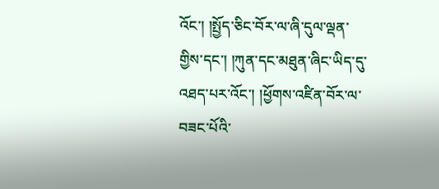འོང་། །སྤྱོད་ཅིང་བོར་ལ་ཞི་དུལ་ལྡན་གྱིས་དང་། །ཀུན་དང་མཐུན་ཞིང་ཡིད་དུ་འཐད་པར་འོང་། །ཕྱོགས་འཛིན་བོར་ལ་བཟང་པོའི་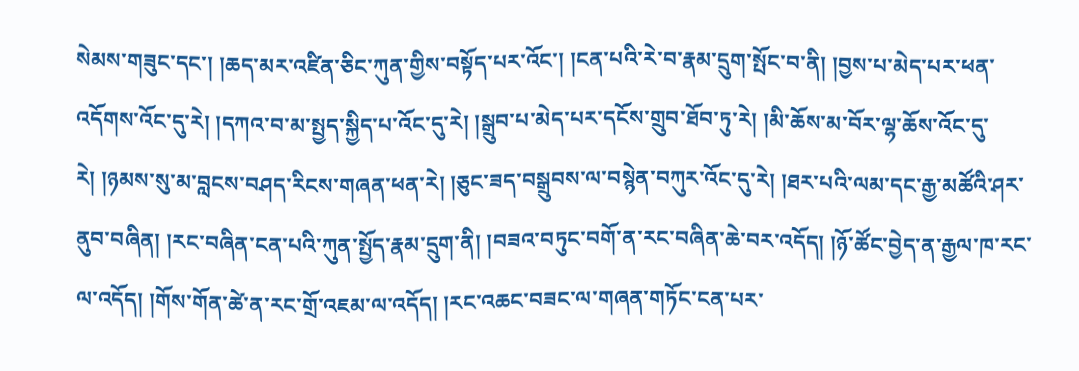སེམས་གཟུང་དང་། །ཆད་མར་འཛིན་ཅིང་ཀུན་གྱིས་བསྟོད་པར་འོང་། །ངན་པའི་རེ་བ་རྣམ་དྲུག་སྤོང་བ་ནི། །བྱས་པ་མེད་པར་ཕན་འདོགས་འོང་དུ་རེ། །དཀའ་བ་མ་སྤྱད་སྐྱིད་པ་འོང་དུ་རེ། །སྒྲུབ་པ་མེད་པར་དངོས་གྲུབ་ཐོབ་ཏུ་རེ། །མི་ཆོས་མ་བོར་ལྷ་ཆོས་འོང་དུ་རེ། །ཉམས་སུ་མ་བླངས་བཤད་རིངས་གཞན་ཕན་རེ། །ཅུང་ཟད་བསྒྲུབས་ལ་བསྙེན་བཀུར་འོང་དུ་རེ། །ཐར་པའི་ལམ་དང་རྒྱ་མཚོའི་ཤར་ནུབ་བཞིན། །རང་བཞིན་ངན་པའི་ཀུན་སྤྱོད་རྣམ་དྲུག་ནི། །བཟའ་བཏུང་བགོ་ན་རང་བཞིན་ཆེ་བར་འདོད། །ཉོ་ཚོང་བྱེད་ན་རྒྱལ་ཁ་རང་ལ་འདོད། །གོས་གོན་ཚེ་ན་རང་གྲོ་འཇམ་ལ་འདོད། །རང་འཆང་བཟང་ལ་གཞན་གཏོང་ངན་པར་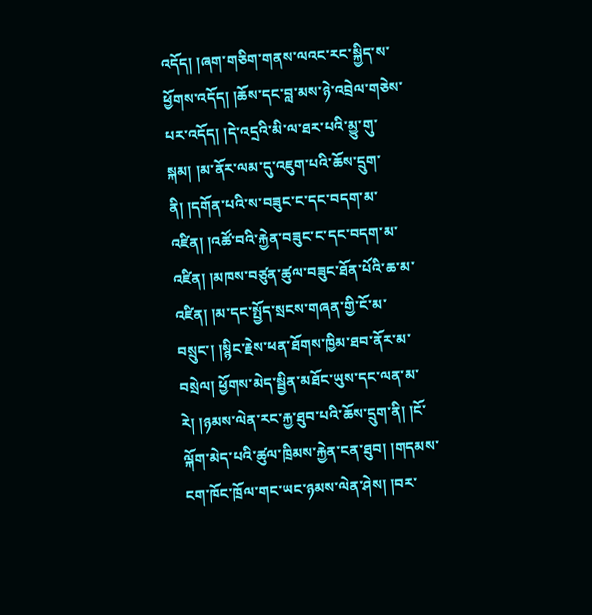འདོད། །ཞག་གཅིག་གནས་ལའང་རང་སྐྱིད་ས་ཕྱོགས་འདོད། །ཆོས་དང་བླ་མས་ཉེ་འབྲེལ་གཅེས་པར་འདོད། །དེ་འདྲའི་མི་ལ་ཐར་པའི་མྱུ་གུ་སྐམ། །མ་ནོར་ལམ་དུ་འཇུག་པའི་ཆོས་དྲུག་ནི། །དགོན་པའི་ས་བཟུང་ང་དང་བདག་མ་འཛིན། །འཚོ་བའི་རྐྱེན་བཟུང་ང་དང་བདག་མ་འཛིན། །མཁས་བཙུན་ཚུལ་བཟུང་ཐོན་པོའི་ཆ་མ་འཛིན། །མ་དང་སྤྱོད་སྲངས་གཞན་གྱི་ངོ་མ་བསྲུང་། །སྙིང་རྗེས་ཕན་ཐོགས་ཁྱིམ་ཐབ་ནོར་མ་བསྲེལ། ཕྱོགས་མེད་སྦྱིན་མཐོང་ཡུས་དང་ལན་མ་རེ། །ཉམས་ལེན་རང་རྐྱ་ཐུབ་པའི་ཆོས་དྲུག་ནི། །ངོ་ལྐོག་མེད་པའི་ཚུལ་ཁྲིམས་རྐྱེན་ངན་ཐུབ། །གདམས་ངག་ཁོང་ཁྲོལ་གང་ཡང་ཉམས་ལེན་ཤེས། །བར་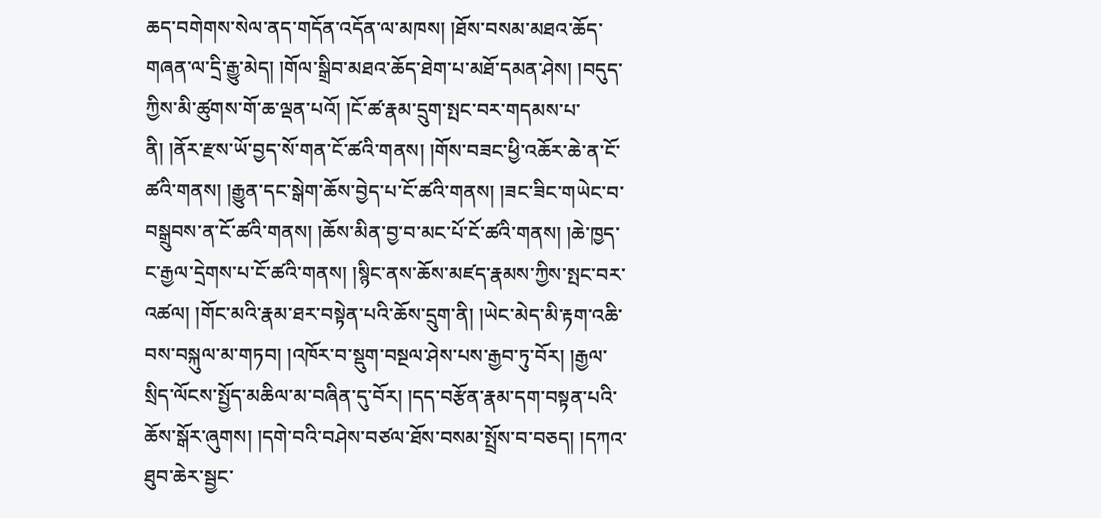ཆད་བགེགས་སེལ་ནད་གདོན་འདོན་ལ་མཁས། །ཐོས་བསམ་མཐའ་ཆོད་གཞན་ལ་དྲི་རྒྱུ་མེད། །གོལ་སྒྲིབ་མཐའ་ཆོད་ཐེག་པ་མཐོ་དམན་ཤེས། །བདུད་ཀྱིས་མི་ཚུགས་གོ་ཆ་ལྡན་པའོ། །ངོ་ཚ་རྣམ་དྲུག་སྤང་བར་གདམས་པ་ནི། །ནོར་རྫས་ཡོ་བྱད་སོ་གན་ངོ་ཚའི་གནས། །གོས་བཟང་ཕྱི་འཆོར་ཆེ་ན་ངོ་ཚའི་གནས། །རྒྱུན་དང་སྒེག་ཆོས་བྱེད་པ་ངོ་ཚའི་གནས། །ཟང་ཟིང་གཡེང་བ་བསྒྲུབས་ན་ངོ་ཚའི་གནས། །ཆོས་མིན་བྱ་བ་མང་པོ་ངོ་ཚའི་གནས། །ཆེ་ཁྱད་ང་རྒྱལ་དྲེགས་པ་ངོ་ཚའི་གནས། །སྙིང་ནས་ཆོས་མཛད་རྣམས་ཀྱིས་སྤང་བར་འཚལ། །གོང་མའི་རྣམ་ཐར་བསྟེན་པའི་ཆོས་དྲུག་ནི། །ཡེང་མེད་མི་རྟག་འཆི་བས་བསྐུལ་མ་གཏབ། །འཁོར་བ་སྡུག་བསྔལ་ཤེས་པས་རྒྱབ་ཏུ་བོར། །རྒྱལ་སྲིད་ལོངས་སྤྱོད་མཆིལ་མ་བཞིན་དུ་བོར། །དད་བརྩོན་རྣམ་དག་བསྟན་པའི་ཆོས་སྒོར་ཞུགས། །དགེ་བའི་བཤེས་བཙལ་ཐོས་བསམ་སྤྲོས་བ་བཅད། །དཀའ་ཐུབ་ཆེར་སྦྱང་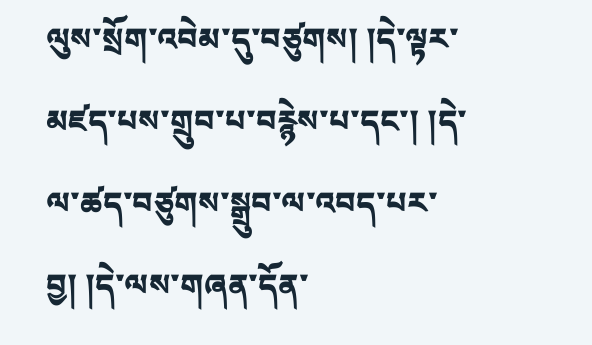ལུས་སྲོག་འབེམ་དུ་བཙུགས། །དེ་ལྟར་མཛད་པས་གྲུབ་པ་བརྙེས་པ་དང་། །དེ་ལ་ཚད་བཙུགས་སྒྲུབ་ལ་འབད་པར་བྱ། །དེ་ལས་གཞན་དོན་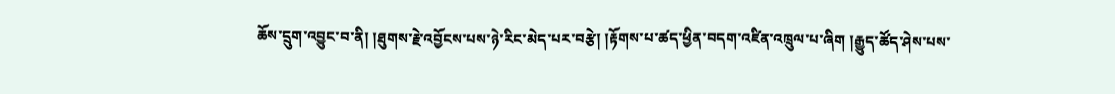ཆོས་དྲུག་འབྱུང་བ་ནི། །ཐུགས་རྗེ་འབྱོངས་པས་ཉེ་རིང་མེད་པར་བརྩེ། །རྟོགས་པ་ཚད་ཕྱིན་བདག་འཛིན་འཁྲུལ་པ་ཞིག །རྒྱུད་ཚོད་ཤེས་པས་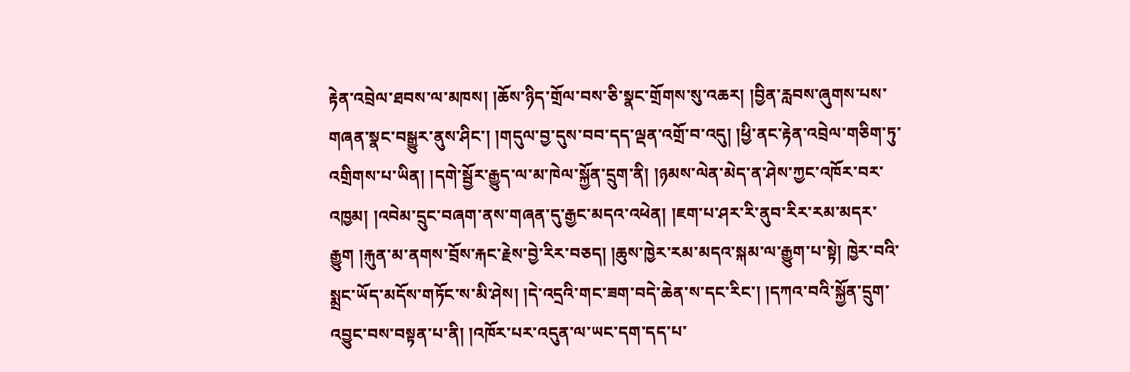རྟེན་འབྲེལ་ཐབས་ལ་མཁས། །ཆོས་ཉིད་གྲོལ་བས་ཅི་སྣང་གྲོགས་སུ་འཆར། །བྱིན་རླབས་ཞུགས་པས་གཞན་སྣང་བསྒྱུར་ནུས་ཤིང་། །གདུལ་བྱ་དུས་བབ་དད་ལྡན་འགྲོ་བ་འདུ། །ཕྱི་ནང་རྟེན་འབྲེལ་གཅིག་ཏུ་འགྲིགས་པ་ཡིན། །དགེ་སྦྱོར་རྒྱུད་ལ་མ་ཁེལ་སྐྱོན་དྲུག་ནི། །ཉམས་ལེན་མེད་ན་ཤེས་ཀྱང་འཁོར་བར་འཁྱམ། །འབེམ་དྲུང་བཞག་ནས་གཞན་དུ་རྒྱང་མདའ་འཕེན། །ཇག་པ་ཤར་རི་ནུབ་རིར་རམ་མདར་རྒྱུག །རྐུན་མ་ནགས་བྲོས་རྐང་རྗེས་བྱེ་རིར་བཅད། །ཆུས་ཁྱེར་རམ་མདའ་སྐམ་ལ་རྒྱུག་པ་སྟེ། ཁྱེར་བའི་སྨྲང་ཡོད་མདོས་གཏོང་ས་མི་ཤེས། །དེ་འདྲའི་གང་ཟག་བདེ་ཆེན་ས་དང་རིང་། །དཀའ་བའི་སྐྱོན་དྲུག་འབྱུང་བས་བསྟན་པ་ནི། །འཁོར་པར་འདུན་ལ་ཡང་དག་དད་པ་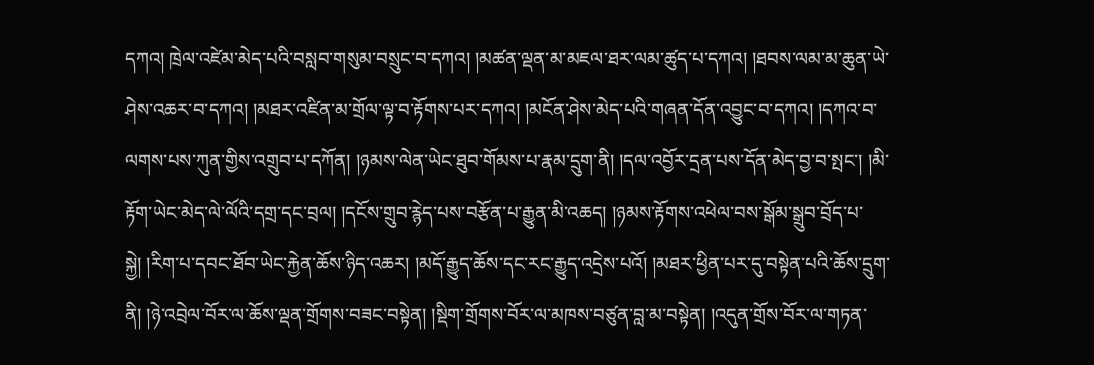དཀའ། ཁྲེལ་འཛེམ་མེད་པའི་བསླབ་གསུམ་བསྲུང་བ་དཀའ། །མཚན་ལྡན་མ་མཇལ་ཐར་ལམ་ཚུད་པ་དཀའ། །ཐབས་ལམ་མ་ཆུན་ཡེ་ཤེས་འཆར་བ་དཀའ། །མཐར་འཛིན་མ་གྲོལ་ལྟ་བ་རྟོགས་པར་དཀའ། །མངོན་ཤེས་མེད་པའི་གཞན་དོན་འབྱུང་བ་དཀའ། །དཀའ་བ་ལགས་པས་ཀུན་གྱིས་འགྲུབ་པ་དཀོན། །ཉམས་ལེན་ཡེང་ཐུབ་གོམས་པ་རྣམ་དྲུག་ནི། །དལ་འབྱོར་དྲན་པས་དོན་མེད་བྱ་བ་སྤང་། །མི་རྟོག་ཡེང་མེད་ལེ་ལོའི་དགྲ་དང་བྲལ། །དངོས་གྲུབ་རྙེད་པས་བརྩོན་པ་རྒྱུན་མི་འཆད། །ཉམས་རྟོགས་འཕེལ་བས་སྒོམ་སྒྲུབ་བྲོད་པ་སྐྱེ། །རིག་པ་དབང་ཐོབ་ཡེང་རྐྱེན་ཆོས་ཉིད་འཆར། །མདོ་རྒྱུད་ཆོས་དང་རང་རྒྱུད་འདྲེས་པའོ། །མཐར་ཕྱིན་པར་དུ་བསྟེན་པའི་ཆོས་དྲུག་ནི། །ཉེ་འབྲེལ་བོར་ལ་ཆོས་ལྡན་གྲོགས་བཟང་བསྟེན། །སྡིག་གྲོགས་བོར་ལ་མཁས་བཙུན་བླ་མ་བསྟེན། །འདུན་གྲོས་བོར་ལ་གཏན་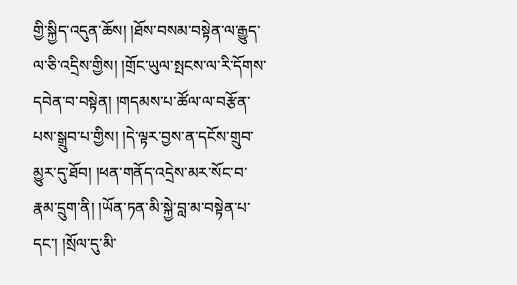གྱི་སྐྱིད་འདུན་ཆོས། །ཐོས་བསམ་བསྟེན་ལ་རྒྱུད་ལ་ཅི་འདྲིས་གྱིས། །གྲོང་ཡུལ་སྤངས་ལ་རི་དོགས་དབེན་བ་བསྟེན། །གདམས་པ་ཚོལ་ལ་བརྩོན་པས་སྒྲུབ་པ་གྱིས། །དེ་ལྟར་བྱས་ན་དངོས་གྲུབ་མྱུར་དུ་ཐོབ། །ཕན་གནོད་འདྲེས་མར་སོང་བ་རྣམ་དྲུག་ནི། །ཡོན་ཏན་མི་སྐྱེ་བླ་མ་བསྟེན་པ་དང་། །སྲོལ་དུ་མི་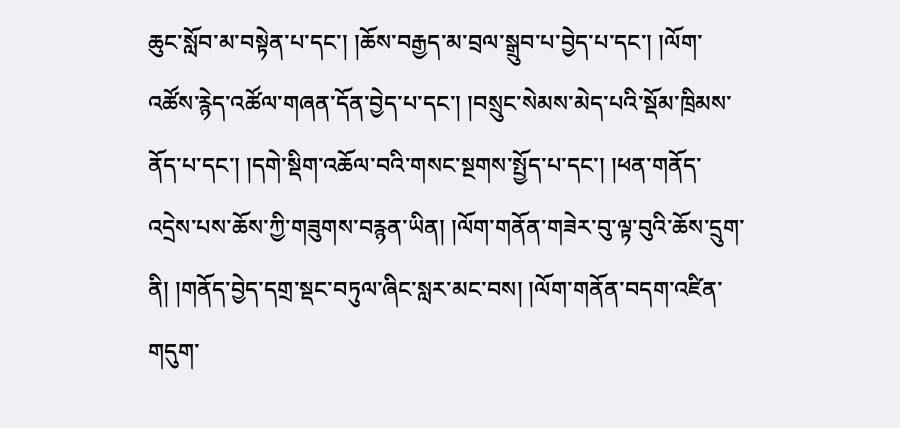ཆུང་སློབ་མ་བསྟེན་པ་དང་། །ཆོས་བརྒྱད་མ་བྲལ་སྒྲུབ་པ་བྱེད་པ་དང་། །ལོག་འཚོས་རྙེད་འཚོལ་གཞན་དོན་བྱེད་པ་དང་། །བསྲུང་སེམས་མེད་པའི་སྡོམ་ཁྲིམས་ནོད་པ་དང་། །དགེ་སྡིག་འཆོལ་བའི་གསང་སྔགས་སྤྱོད་པ་དང་། །ཕན་གནོད་འདྲེས་པས་ཆོས་ཀྱི་གཟུགས་བརྙན་ཡིན། །ལོག་གནོན་གཟེར་བུ་ལྟ་བུའི་ཆོས་དྲུག་ནི། །གནོད་བྱེད་དགྲ་སྡང་བཏུལ་ཞིང་སླར་མང་བས། །ལོག་གནོན་བདག་འཛིན་གདུག་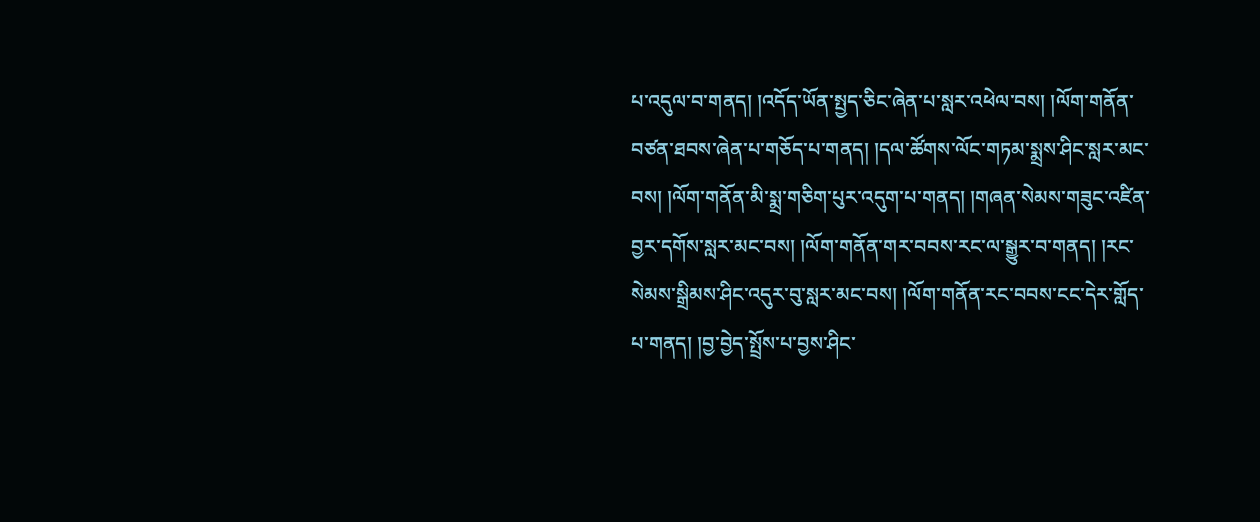པ་འདུལ་བ་གནད། །འདོད་ཡོན་སྤྱད་ཅིང་ཞེན་པ་སླར་འཕེལ་བས། །ལོག་གནོན་བཙན་ཐབས་ཞེན་པ་གཅོད་པ་གནད། །དལ་ཚོགས་ལོང་གཏམ་སྨྲས་ཤིང་སླར་མང་བས། །ལོག་གནོན་མི་སྨྲ་གཅིག་པུར་འདུག་པ་གནད། །གཞན་སེམས་གཟུང་འཛིན་བྱར་དགོས་སླར་མང་བས། །ལོག་གནོན་གར་བབས་རང་ལ་སྒྱུར་བ་གནད། །རང་སེམས་སྒྲིམས་ཤིང་འདུར་བུ་སླར་མང་བས། །ལོག་གནོན་རང་བབས་ངང་དེར་གློད་པ་གནད། །བྱ་བྱེད་སྤྲོས་པ་བྱས་ཤིང་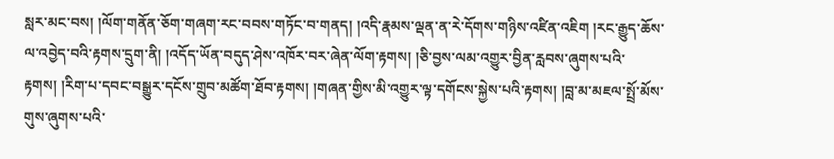སླར་མང་བས། །ལོག་གནོན་ཅོག་གཞག་རང་བབས་གཏོང་བ་གནད། །འདི་རྣམས་ལྡན་ན་རེ་དོགས་གཉིས་འཛིན་འཇིག །རང་རྒྱུད་ཆོས་ལ་འབྱེད་བའི་རྟགས་དྲུག་ནི། །འདོད་ཡོན་བདུད་ཤེས་འཁོར་བར་ཞེན་ལོག་རྟགས། །ཅི་བྱས་ལམ་འགྱུར་བྱིན་རླབས་ཞུགས་པའི་རྟགས། །རིག་པ་དབང་བསྒྱུར་དངོས་གྲུབ་མཚོག་ཐོབ་རྟགས། །གཞན་གྱིས་མི་འགྱུར་ལྟ་དགོངས་སྐྱེས་པའི་རྟགས། །བླ་མ་མཇལ་སྤྲོ་མོས་གུས་ཞུགས་པའི་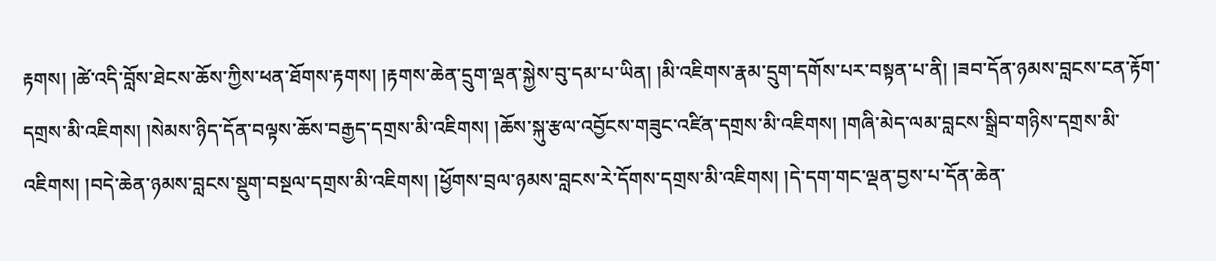རྟགས། །ཚེ་འདི་བློས་ཐེངས་ཆོས་ཀྱིས་ཕན་ཐོགས་རྟགས། །རྟགས་ཆེན་དྲུག་ལྡན་སྐྱེས་བུ་དམ་པ་ཡིན། །མི་འཇིགས་རྣམ་དྲུག་དགོས་པར་བསྟན་པ་ནི། །ཟབ་དོན་ཉམས་བླངས་ངན་རྟོག་དགྲས་མི་འཇིགས། །སེམས་ཉིད་དོན་བལྟས་ཆོས་བརྒྱད་དགྲས་མི་འཇིགས། །ཆོས་སྐུ་རྩལ་འབྱོངས་གཟུང་འཛིན་དགྲས་མི་འཇིགས། །གཞི་མེད་ལམ་བླངས་སྒྲིབ་གཉིས་དགྲས་མི་འཇིགས། །བདེ་ཆེན་ཉམས་བླངས་སྡུག་བསྔལ་དགྲས་མི་འཇིགས། །ཕྱོགས་བྲལ་ཉམས་བླངས་རེ་དོགས་དགྲས་མི་འཇིགས། །དེ་དག་གང་ལྡན་བྱས་པ་དོན་ཆེན་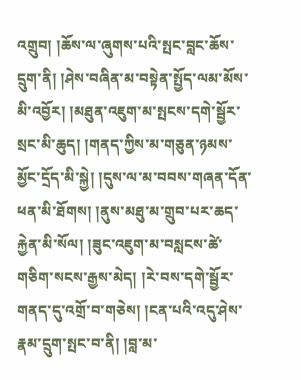འགྲུབ། །ཆོས་ལ་ཞུགས་པའི་སྤང་བླང་ཆོས་དྲུག་ནི། །ཤེས་བཞིན་མ་བསྟེན་སྤྱོད་ལམ་མོས་མི་འབྱོར། །མཐུན་འཇུག་མ་སྤངས་དགེ་སྦྱོར་སྲང་མི་ཆུད། །གནད་ཀྱིས་མ་གཅུན་ཉམས་མྱོང་དྲོད་མི་སྐྱེ། །དུས་ལ་མ་བབས་གཞན་དོན་ཕན་མི་ཐོགས། །ནུས་མཐུ་མ་གྲུབ་པར་ཆད་རྐྱེན་མི་སོལ། །ཟུང་འཇུག་མ་བསླངས་ཚེ་གཅིག་སངས་རྒྱས་མེད། །རེ་བས་དགེ་སྦྱོར་གནད་དུ་འགྲོ་བ་གཅེས། །ངན་པའི་འདུ་ཤེས་རྣམ་དྲུག་སྤང་བ་ནི། །བླ་མ་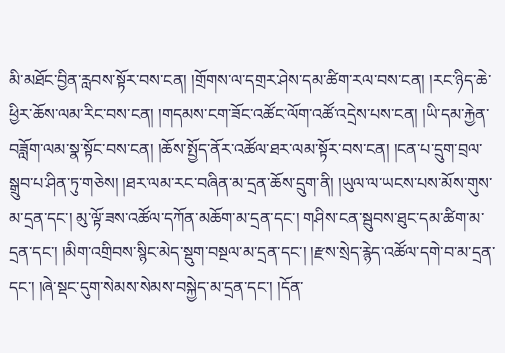མི་མཐོང་བྱིན་རླབས་སྟོར་བས་ངན། །གྲོགས་ལ་དགྲར་ཤེས་དམ་ཚིག་རལ་བས་ངན། །རང་ཉིད་ཆེ་ཕྱིར་ཆོས་ལམ་རིང་བས་ངན། །གདམས་ངག་ཟོང་འཚོང་ལོག་འཚོ་འདྲེས་པས་ངན། །ཡི་དམ་རྐྱེན་བཟློག་ལམ་སྣ་སྟོང་བས་ངན། །ཆོས་སྤྱོད་ནོར་འཚོལ་ཐར་ལམ་སྟོར་བས་ངན། །ངན་པ་དྲུག་བྲལ་སྒྲུབ་པ་ཤིན་ཏུ་གཅེས། །ཐར་ལམ་རང་བཞིན་མ་དྲན་ཆོས་དྲུག་ནི། །ཡུལ་ལ་ཡངས་པས་མོས་གུས་མ་དྲན་དང་། མུ་ལྟོ་ཟས་འཚོལ་དཀོན་མཆོག་མ་དྲན་དང་། གཤིས་ངན་སྦུབས་ཐུང་དམ་ཚིག་མ་དྲན་དང་། །མིག་འགྲིབས་སྙིང་མེད་སྡུག་བསྔལ་མ་དྲན་དང་། །རྫས་སྲེད་རྙེད་འཚོལ་དགེ་བ་མ་དྲན་དང་། །ཞེ་སྡང་དུག་སེམས་སེམས་བསྐྱེད་མ་དྲན་དང་། །དོན་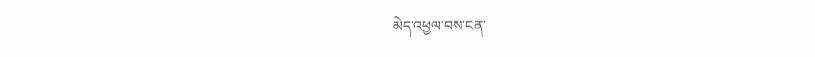མེད་འཕྱལ་བས་ངན་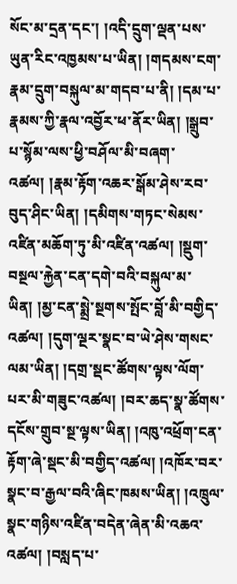སོང་མ་དྲན་དང་། །འདི་དྲུག་ལྡན་པས་ཡུན་རིང་འཁྱམས་པ་ཡིན། །གདམས་ངག་རྣམ་དྲུག་བསྐུལ་མ་གདབ་པ་ནི། །དམ་པ་རྣམས་ཀྱི་རྣལ་འབྱོར་ཕ་ནོར་ཡིན། །སྒྲུབ་པ་སྙོམ་ལས་ཕྱི་བཤོལ་མི་བཞག་འཚལ། །རྣམ་རྟོག་འཆར་སྒོམ་ཤེས་རབ་བུད་ཤིང་ཡིན། །དམིགས་གཏང་སེམས་འཛིན་མཆོག་ཏུ་མི་འཛིན་འཚལ། །སྡུག་བསྔལ་རྐྱེན་ངན་དགེ་བའི་བསྐུལ་མ་ཡིན། །མྱ་ངན་སྨྲེ་སྔགས་སྤོང་བློ་མི་བགྱིད་འཚལ། །དུག་ལྔར་སྣང་བ་ཡེ་ཤེས་གསང་ལམ་ཡིན། །དགྲ་སྡང་ཚོགས་ལྟས་ལོག་པར་མི་གཟུང་འཚལ། །བར་ཆད་སྣ་ཚོགས་དངོས་གྲུབ་སྔ་ལྟས་ཡིན། །འཁུ་འཕྲོག་ངན་རྟོག་ཞེ་སྡང་མི་བགྱིད་འཚལ། །འཁོར་བར་སྣང་བ་རྒྱལ་བའི་ཞིང་ཁམས་ཡིན། །འཁྲུལ་སྣང་གཉིས་འཛིན་བདེན་ཞེན་མི་འཆའ་འཚལ། །བསླད་པ་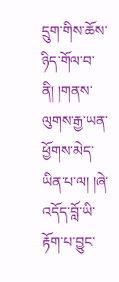དྲུག་གིས་ཆོས་ཉིད་གོལ་བ་ནི། །གནས་ལུགས་རྒྱ་ཡན་ཕྱོགས་མེད་ཡིན་པ་ལ། །ཞེ་འདོད་བློ་ཡི་རྟོག་པ་བྱུང་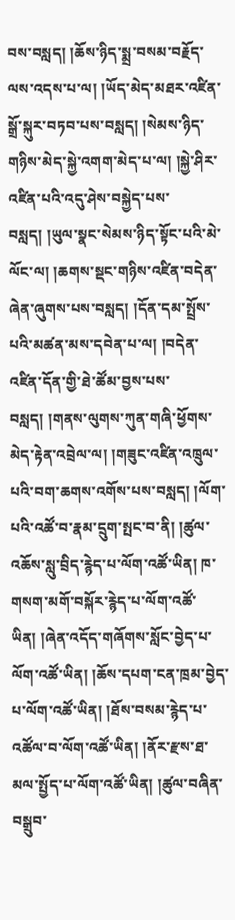བས་བསླད། །ཆོས་ཉིད་སྨྲ་བསམ་བརྗོད་ལས་འདས་པ་ལ། །ཡོད་མེད་མཐར་འཛིན་སྒྲོ་སྐུར་བཏབ་པས་བསླད། །སེམས་ཉིད་གཉིས་མེད་སྐྱེ་འགག་མེད་པ་ལ། །སྐྱེ་ཤིར་འཛིན་པའི་འདུ་ཤེས་བསྐྱེད་པས་བསླད། །ཡུལ་སྣང་སེམས་ཉིད་སྟོང་པའི་མེ་ལོང་ལ། །ཆགས་སྡང་གཉིས་འཛིན་བདེན་ཞེན་ཞུགས་པས་བསླད། །དོན་དམ་སྤྲོས་པའི་མཚན་མས་དབེན་པ་ལ། །བདེན་འཛིན་དོན་གྱི་ཐེ་ཚོམ་བྱས་པས་བསླད། །གནས་ལུགས་ཀུན་གཞི་ཕྱོགས་མེད་རྟེན་འབྲེལ་ལ། །གཟུང་འཛིན་འཁྲུལ་པའི་བག་ཆགས་འགོས་པས་བསླད། །ལོག་པའི་འཚོ་བ་རྣམ་དྲུག་སྤང་བ་ནི། །ཚུལ་འཆོས་སླུ་བྲིད་རྙེད་པ་ལོག་འཚོ་ཡིན། ཁ་གསག་མགོ་བསྐོར་རྙེད་པ་ལོག་འཚོ་ཡིན། །ཞེན་འདོད་གཞོགས་སློང་བྱེད་པ་ལོག་འཚོ་ཡིན། །ཆོས་དཔག་ངན་ཁྲམ་བྱེད་པ་ལོག་འཚོ་ཡིན། །ཐོས་བསམ་རྙེད་པ་འཚོལ་བ་ལོག་འཚོ་ཡིན། །ནོར་རྫས་ཐ་མལ་སྤྱོད་པ་ལོག་འཚོ་ཡིན། །ཚུལ་བཞིན་བསྒྲུབ་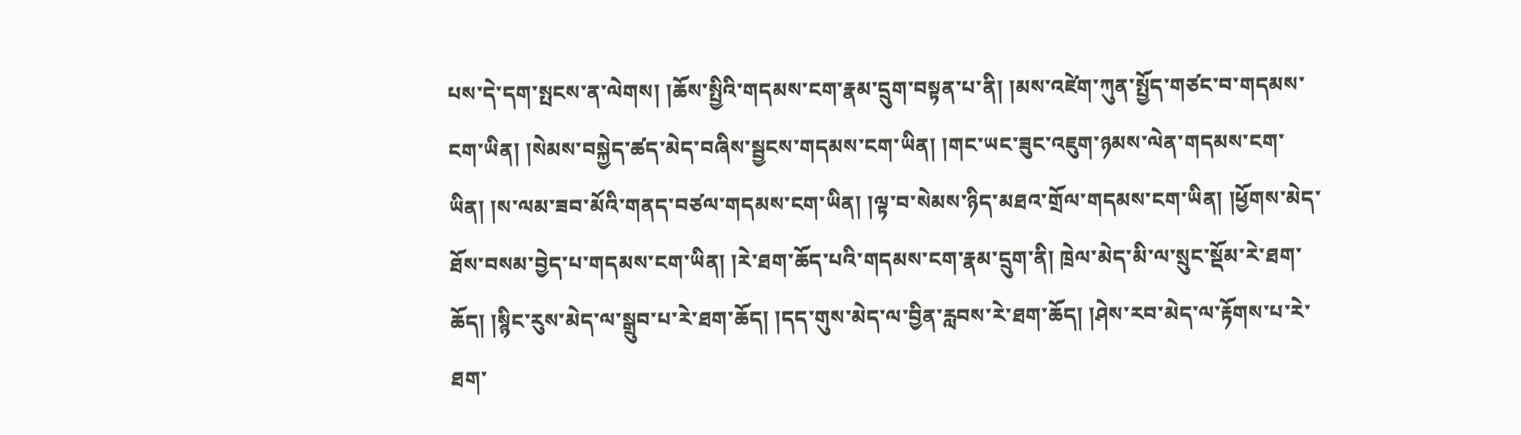པས་དེ་དག་སྤངས་ན་ལེགས། །ཆོས་སྤྱིའི་གདམས་ངག་རྣམ་དྲུག་བསྟན་པ་ནི། །མས་འཛེག་ཀུན་སྤྱོད་གཙང་བ་གདམས་ངག་ཡིན། །སེམས་བསྐྱེད་ཚད་མེད་བཞིས་སྦྱངས་གདམས་ངག་ཡིན། །གང་ཡང་ཟུང་འཇུག་ཉམས་ལེན་གདམས་ངག་ཡིན། །ས་ལམ་ཟབ་མོའི་གནད་བཙལ་གདམས་ངག་ཡིན། །ལྟ་བ་སེམས་ཉིད་མཐའ་གྲོལ་གདམས་ངག་ཡིན། །ཕྱོགས་མེད་ཐོས་བསམ་བྱེད་པ་གདམས་ངག་ཡིན། །རེ་ཐག་ཆོད་པའི་གདམས་ངག་རྣམ་དྲུག་ནི། ཁྲེལ་མེད་མི་ལ་སྲུང་སྡོམ་རེ་ཐག་ཆོད། །སྙིང་རུས་མེད་ལ་སྒྲུབ་པ་རེ་ཐག་ཆོད། །དད་གུས་མེད་ལ་བྱིན་རླབས་རེ་ཐག་ཆོད། །ཤེས་རབ་མེད་ལ་རྟོགས་པ་རེ་ཐག་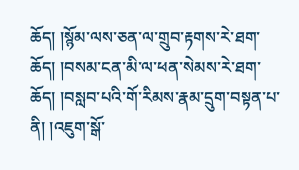ཆོད། །སྙོམ་ལས་ཅན་ལ་གྲུབ་རྟགས་རེ་ཐག་ཆོད། །བསམ་ངན་མི་ལ་ཕན་སེམས་རེ་ཐག་ཆོད། །བསླབ་པའི་གོ་རིམས་རྣམ་དྲུག་བསྟན་པ་ནི། །འཇུག་སྒོ་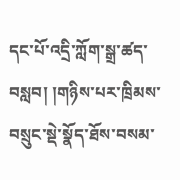དང་པོ་འདྲི་ཀློག་སྒྲ་ཚད་བསླབ། །གཉིས་པར་ཁྲིམས་བསྲུང་སྡེ་སྣོད་ཐོས་བསམ་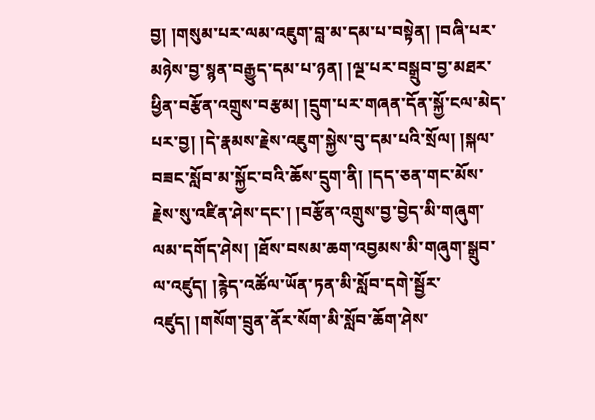བྱ། །གསུམ་པར་ལམ་འཇུག་བླ་མ་དམ་པ་བསྟེན། །བཞི་པར་མཉེས་བྱ་སྙན་བརྒྱུད་དམ་པ་ཉན། །ལྔ་པར་བསྒྲུབ་བྱ་མཐར་ཕྱིན་བརྩོན་འགྲུས་བརྩམ། །དྲུག་པར་གཞན་དོན་སྐྱོ་ངལ་མེད་པར་བྱ། །དེ་རྣམས་རྗེས་འཇུག་སྐྱེས་བུ་དམ་པའི་སྲོལ། །སྐལ་བཟང་སློབ་མ་སྐྱོང་བའི་ཆོས་དྲུག་ནི། །དད་ཅན་གང་མོས་རྗེས་སུ་འཛིན་ཤེས་དང་། །བརྩོན་འགྲུས་བྱ་བྱེད་མི་གཞུག་ལམ་དགོད་ཤེས། །ཐོས་བསམ་ཆག་འབྱམས་མི་གཞུག་སྒྲུབ་ལ་འཛུད། །རྙེད་འཚོལ་ཡོན་ཏན་མི་སློབ་དགེ་སྦྱོར་འཛུད། །གསོག་བྲུན་ནོར་སོག་མི་སློབ་ཆོག་ཤེས་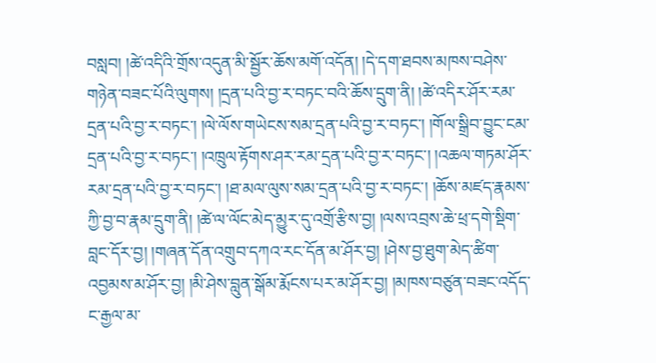བསླབ། །ཚེ་འདིའི་གྲོས་འདུན་མི་སྦྱོར་ཆོས་མགོ་འདོན། །དེ་དག་ཐབས་མཁས་བཤེས་གཉེན་བཟང་པོའི་ལུགས། །དྲན་པའི་བྱ་ར་བཏང་བའི་ཆོས་དྲུག་ནི། །ཚེ་འདིར་ཤོར་རམ་དྲན་པའི་བྱ་ར་བཏང་། །ལེ་ལོས་གཡེངས་སམ་དྲན་པའི་བྱ་ར་བཏང་། །གོལ་སྒྲིབ་བྱུང་ངམ་དྲན་པའི་བྱ་ར་བཏང་། །འཁྲུལ་རྟོགས་ཤར་རམ་དྲན་པའི་བྱ་ར་བཏང་། །འཆལ་གཏམ་ཤོར་རམ་དྲན་པའི་བྱ་ར་བཏང་། །ཐ་མལ་ལུས་སམ་དྲན་པའི་བྱ་ར་བཏང་། །ཆོས་མཛད་རྣམས་ཀྱི་བྱ་བ་རྣམ་དྲུག་ནི། །ཚེ་ལ་ལོང་མེད་མྱུར་དུ་འགྲོ་རྩིས་བྱ། །ལས་འབྲས་ཆེ་ཕྲ་དགེ་སྡིག་བླང་དོར་བྱ། །གཞན་དོན་འགྲུབ་དཀའ་རང་དོན་མ་ཤོར་བྱ། །ཤེས་བྱ་ཐུག་མེད་ཚིག་འབྱམས་མ་ཤོར་བྱ། །མི་ཤེས་བླུན་སྒོམ་རྨོངས་པར་མ་ཤོར་བྱ། །མཁས་བཙུན་བཟང་འདོད་ང་རྒྱལ་མ་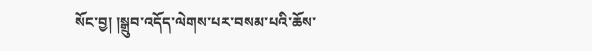སོང་བྱ། །སྒྲུབ་འདོད་ལེགས་པར་བསམ་པའི་ཆོས་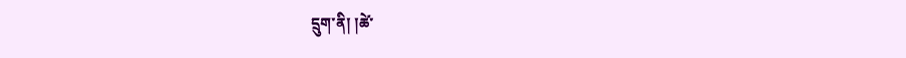དྲུག་ནི། །ཚེ་